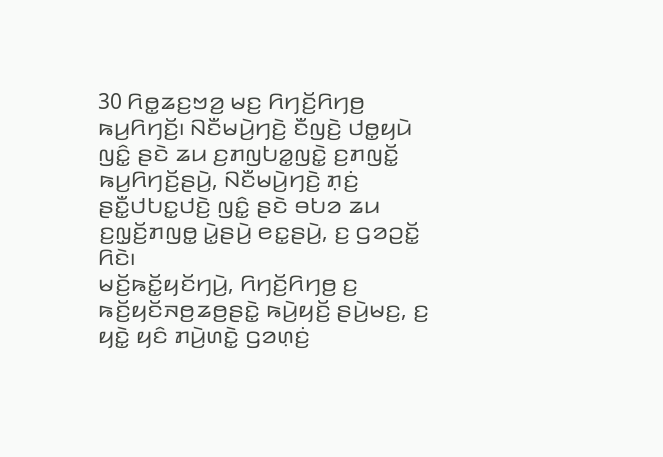30 ꤖꤥ꤭ꤘꤢ꤬ꤠꤤ꤬ ꤗꤢ꤬ ꤖꤚꤢꤩ꤬ꤖꤚꤥ꤬ ꤒꤣ꤬ꤖꤚꤢꤩ꤬꤯ ꤡꤢꤪꤗꤣꤧ꤬ꤚꤢꤧ꤬ ꤢꤪꤜꤢꤧ꤬ ꤓꤥ꤭ꤟꤣꤧ ꤜꤢꤨ꤭ ꤔꤢꤧ ꤘꤣ ꤢ꤬ꤊꤜꤝꤤ꤭ꤜꤢꤧ꤭ ꤢ꤬ꤊꤜꤢꤩ꤭ ꤒꤣ꤬ꤖꤚꤢꤩ꤬ꤔꤣꤧ꤬, ꤡꤢꤪꤗꤣꤧ꤬ꤚꤢꤧ꤬ ꤊ꤫ꤢꤦ꤬ ꤔꤢꤪ꤭ꤓꤝꤢ꤭ꤓꤢꤧ꤬ ꤜꤢꤨ꤭ ꤔꤢꤧ ꤋꤝꤤ ꤘꤣ ꤢ꤬ꤜ꤫ꤢꤩ꤬ꤊꤜꤥ꤭ ꤣꤧ꤭ꤔꤣꤧ꤬ ꤕꤢ꤭ꤔꤣꤧ꤬, ꤢ꤬ ꤞꤤꤑꤢꤩ꤭ ꤖꤢꤧ꤯
ꤗꤢꤩ꤬ꤒꤢꤩ꤭ꤟꤢꤩꤚꤣꤧ꤬, ꤖꤚꤢꤩ꤬ꤖꤚꤥ꤬ ꤢ꤬ ꤒꤢꤩ꤬ꤟꤢꤩꤏꤥ꤬ꤘꤥ꤬ꤔꤢꤧ꤭ ꤒꤣꤧ꤬ꤟꤢꤩ꤬ ꤔꤣꤧ꤬ꤗꤢ꤬, ꤢ꤬ ꤟꤢꤧ꤭ ꤟꤢꤨ ꤊꤣꤧ꤬ꤛꤢꤧ꤭ ꤞꤤꤛ꤫ꤢꤦ꤬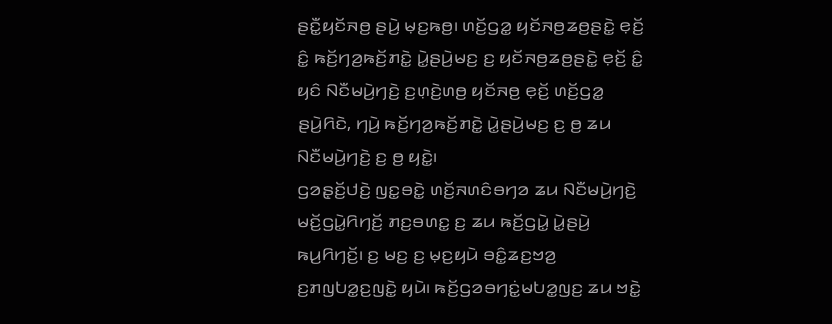ꤔꤢꤪ꤭ꤟꤢꤩꤏꤥ꤬ ꤔꤣꤧ꤬ ꤗ꤫ꤢ꤬ꤒꤥ꤬꤯ ꤛꤢꤩ꤬ꤞꤤ꤭ ꤟꤢꤩꤏꤥ꤬ꤘꤥ꤬ꤔꤢꤧ꤭ ꤕ꤫ꤢꤩ꤬ ꤢꤨ꤭ ꤒꤢꤩ꤬ꤚꤤ꤬ꤒꤢꤩ꤬ꤊꤢꤧ꤭ ꤣꤧ꤭ꤔꤣꤧ꤬ꤗꤢ꤬ ꤢ꤬ ꤟꤢꤩꤏꤥ꤬ꤘꤥ꤬ꤔꤢꤧ꤭ ꤕ꤫ꤢꤩ꤬ ꤢꤨ꤭ ꤟꤢꤨ ꤡꤢꤪꤗꤣꤧ꤬ꤚꤢꤧ꤬ ꤢ꤬ꤛ꤫ꤢꤧ꤬ꤛꤥ꤬ ꤟꤢꤩꤏꤥ꤬ ꤕ꤫ꤢꤩ꤬ ꤛꤢꤩ꤬ꤞꤤ꤭ ꤔꤣꤧ꤬ꤖꤢꤧ, ꤚꤣꤧ꤬ ꤒꤢꤩ꤬ꤚꤤ꤬ꤒꤢꤩ꤬ꤊꤢꤧ꤭ ꤣꤧ꤭ꤔꤣꤧ꤬ꤗꤢ꤬ ꤢ꤬ ꤥ꤬ ꤘꤣ ꤡꤢꤪꤗꤣꤧ꤬ꤚꤢꤧ꤬ ꤢ꤬ ꤥ꤬ ꤟꤢꤧ꤭꤯
ꤞꤤꤔ꤫ꤢꤩ꤬ꤓꤢꤧ꤬ ꤜꤢ꤭ꤋꤢꤧ꤭ ꤛꤢꤩ꤬ꤏꤛꤢꤨꤋꤚꤤ ꤘꤣ ꤡꤢꤪꤗꤣꤧ꤬ꤚꤢꤧ꤬ ꤗꤢꤩ꤬ꤞꤣꤧ꤭ꤖꤚꤢꤩ꤬ ꤊꤢ꤬ꤋꤛꤢ꤭ ꤢ꤬ ꤘꤣ ꤒꤢꤩ꤬ꤞꤣꤧ꤭ ꤣꤧ꤭ꤔꤣꤧ꤬ ꤒꤣ꤬ꤖꤚꤢꤩ꤬꤯ ꤢ꤬ ꤗꤢ꤬ ꤢ꤬ ꤗ꤫ꤢ꤬ꤟꤣꤧ ꤋꤢꤨ꤭ꤘꤢ꤬ꤠꤤ꤬ ꤢ꤬ꤊꤜꤝꤤ꤭ꤢ꤬ꤜꤢꤧ꤭ ꤟꤣꤧ꤯ ꤒꤢꤩ꤬ꤞꤤꤋꤚꤢꤦ꤭ꤗꤝꤤ꤭ꤜꤢ꤬ ꤘꤣ ꤠꤢꤧ꤭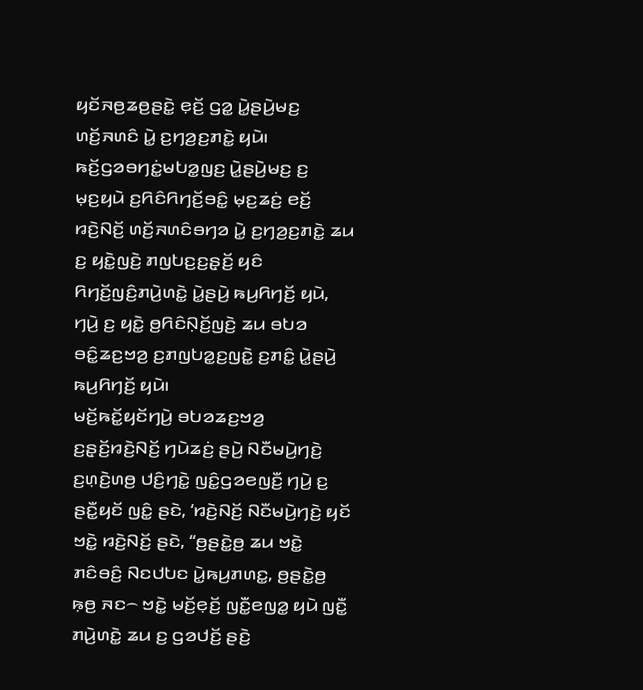ꤟꤢꤩꤏꤥ꤬ꤘꤥ꤬ꤔꤢꤧ꤭ ꤕ꤫ꤢꤩ꤬ ꤞꤤ꤭ ꤣꤧ꤭ꤔꤣꤧ꤬ꤗꤢ꤬ ꤛꤢꤩ꤬ꤏꤛꤢꤨ ꤣꤧ꤭ ꤢ꤬ꤚꤤ꤬ꤢ꤬ꤊꤢꤧ꤭ ꤟꤣꤧ꤯
ꤒꤢꤩ꤬ꤞꤤꤋꤚꤢꤦ꤭ꤗꤝꤤ꤭ꤜꤢ꤬ ꤣꤧ꤭ꤔꤣꤧ꤬ꤗꤢ꤬ ꤢ꤬ ꤗ꤫ꤢ꤬ꤟꤣꤧ ꤢ꤬ꤖꤢꤨꤖꤚꤢꤩ꤬ꤋꤢꤨ꤭ ꤗ꤫ꤢ꤬ꤘꤢꤦ꤬ ꤕꤢꤩ꤬ ꤙꤢꤧ꤬ꤡꤢꤩ꤬ ꤛꤢꤩ꤬ꤏꤛꤢꤨꤋꤚꤤ ꤣꤧ꤭ ꤢ꤬ꤚꤤ꤬ꤢ꤬ꤊꤢꤧ꤭ ꤘꤣ ꤢ꤬ ꤟꤢꤧ꤭ꤜꤢꤧ꤬ ꤊꤜꤝꤢ꤬ꤢ꤬ꤔ꤫ꤢꤩ꤬ ꤟꤢꤨ ꤖꤚꤢꤩ꤬ꤜꤢꤨ꤬ꤊꤣꤧ꤬ꤛꤢꤧ꤭ ꤣꤧ꤭ꤔꤣꤧ꤬ ꤒꤣ꤬ꤖꤚꤢꤩ꤬ ꤟꤣꤧ, ꤚꤣꤧ꤬ ꤢ꤬ ꤟꤢꤧ꤭ ꤥ꤬ꤖꤢꤨꤡ꤫ꤢꤩ꤬ꤜꤢꤧ꤬ ꤘꤣ ꤋꤝꤤ ꤋꤢꤨ꤭ꤘꤢ꤬ꤠꤤ꤬ ꤢ꤬ꤊꤜꤝꤤ꤭ꤢ꤬ꤜꤢꤧ꤭ ꤢ꤬ꤊꤢꤨ꤭ ꤣꤧ꤭ꤔꤣꤧ꤬ ꤒꤣ꤬ꤖꤚꤢꤩ꤬ ꤟꤣꤧ꤯
ꤗꤢꤩ꤬ꤒꤢꤩ꤭ꤟꤢꤩꤚꤣꤧ꤬ ꤋꤝꤤꤘꤢ꤬ꤠꤤ꤬ ꤢ꤬ꤔ꤫ꤢꤩ꤬ꤙꤢꤧ꤬ꤡꤢꤩ꤬ ꤚꤣꤧꤘꤢꤦ꤬ ꤔꤣꤧ꤬ ꤡꤢꤪꤗꤣꤧ꤬ꤚꤢꤧ꤬ ꤢ꤬ꤛ꤫ꤢꤧ꤬ꤛꤥ꤬ ꤓꤢꤨ꤬ꤚꤢꤧ꤭ ꤜꤢꤨ꤭ꤞꤤꤕꤜꤢꤪ꤬ ꤚꤣꤧ꤬ ꤢ꤬ ꤔꤢꤪ꤭ꤟꤢꤩ ꤜꤢꤨ꤭ ꤔꤢꤧ, ‘ꤙꤢꤧ꤬ꤡꤢꤩ꤬ ꤡꤢꤪꤗꤣꤧ꤬ꤚꤢꤧ꤬ ꤟꤢꤩ ꤠꤢꤧ꤭ ꤙꤢꤧ꤬ꤡꤢꤩ꤬ ꤔꤢꤧ, “ꤥ꤬ꤔꤢꤧ꤭ꤥ꤬ ꤘꤣ ꤠꤢꤧ꤭ ꤊꤢꤨꤋꤢꤨ꤬ ꤡꤢꤓꤝꤢ ꤣꤧ꤭ꤒꤣ꤬ꤊꤛꤢ꤭, ꤥ꤬ꤔꤢꤧ꤭ꤥ꤬ ꤒ꤫ꤥ꤬ ꤏꤢ꤮ ꤠꤢꤧ꤭ ꤗꤢꤩ꤬ꤕ꤫ꤢꤩ꤬ ꤜꤢꤪ꤭ꤕꤜꤤ꤭ ꤟꤣꤧ ꤜꤢꤪ꤭ ꤊꤣꤧ꤬ꤛꤢꤧ꤭ ꤘꤣ ꤢ꤬ ꤞꤤꤓꤢꤩ꤬ ꤔꤢꤧ꤬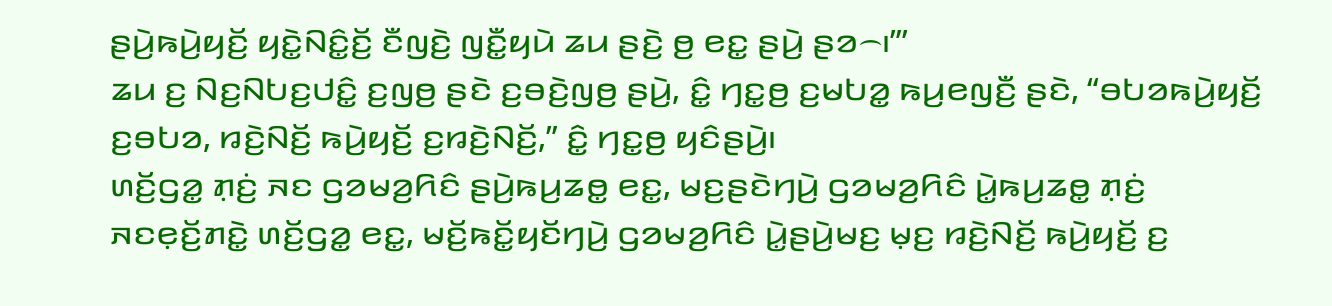ꤔꤣꤧ꤬ꤒꤣꤧ꤬ꤟꤢꤩ꤬ ꤟꤢꤧ꤭ꤡꤢꤨ꤭ꤢꤩ꤬ ꤢꤪꤜꤢꤧ꤬ ꤜꤢꤪ꤭ꤟꤣꤧ ꤘꤣ ꤔꤢꤧ꤬ ꤥ꤬ ꤕꤢ꤭ ꤔꤣꤧ꤬ ꤔꤤ꤮꤯”’
ꤘꤣ ꤢ꤬ ꤡꤢ꤬ꤡꤝꤢ꤬ꤓꤢꤨ꤭ ꤢ꤬ꤜꤥ꤬ ꤔꤢꤧ ꤢ꤬ꤋꤢꤧ꤬ꤜꤥ꤬ ꤔꤣꤧ꤬, ꤢꤨ꤭ ꤚꤢ꤭ꤥ꤬ ꤢ꤬ꤗꤝꤤ꤭ ꤒꤣ꤬ꤕꤜꤢꤪ꤬ ꤔꤢꤧ, “ꤋꤝꤤꤒꤣꤧ꤬ꤟꤢꤩ꤬ ꤢ꤬ꤋꤝꤤ, ꤙꤢꤧ꤬ꤡꤢꤩ꤬ ꤒꤣꤧ꤬ꤟꤢꤩ꤬ ꤢ꤬ꤙꤢꤧ꤬ꤡꤢꤩ꤬,” ꤢꤨ꤭ ꤚꤢ꤭ꤥ꤬ ꤟꤢꤨꤔꤣꤧ꤬꤯
ꤛꤢꤩ꤬ꤞꤤ꤭ ꤊ꤫ꤢꤦ꤬ ꤏꤢ ꤞꤤꤗꤤ꤬ꤖꤢꤨ ꤔꤣꤧ꤬ꤒꤣ꤬ꤘꤥ꤭ ꤕꤢ꤭, ꤗꤢ꤬ꤔꤢꤧꤚꤣꤧ꤬ ꤞꤤꤗꤤ꤬ꤖꤢꤨ ꤣꤧ꤭ꤒꤣ꤬ꤘꤥ꤭ ꤊ꤫ꤢꤦ꤬ ꤏꤢꤕ꤫ꤢꤩ꤬ꤊꤢꤧ꤭ ꤛꤢꤩ꤬ꤞꤤ꤭ ꤕꤢ꤭, ꤗꤢꤩ꤬ꤒꤢꤩ꤭ꤟꤢꤩꤚꤣꤧ꤬ ꤞꤤꤗꤤ꤬ꤖꤢꤨ ꤣꤧ꤭ꤔꤣꤧ꤬ꤗꤢ꤬ ꤗ꤫ꤢ꤬ ꤙꤢꤧ꤬ꤡꤢꤩ꤬ ꤒꤣꤧ꤬ꤟꤢꤩ꤬ ꤢ꤬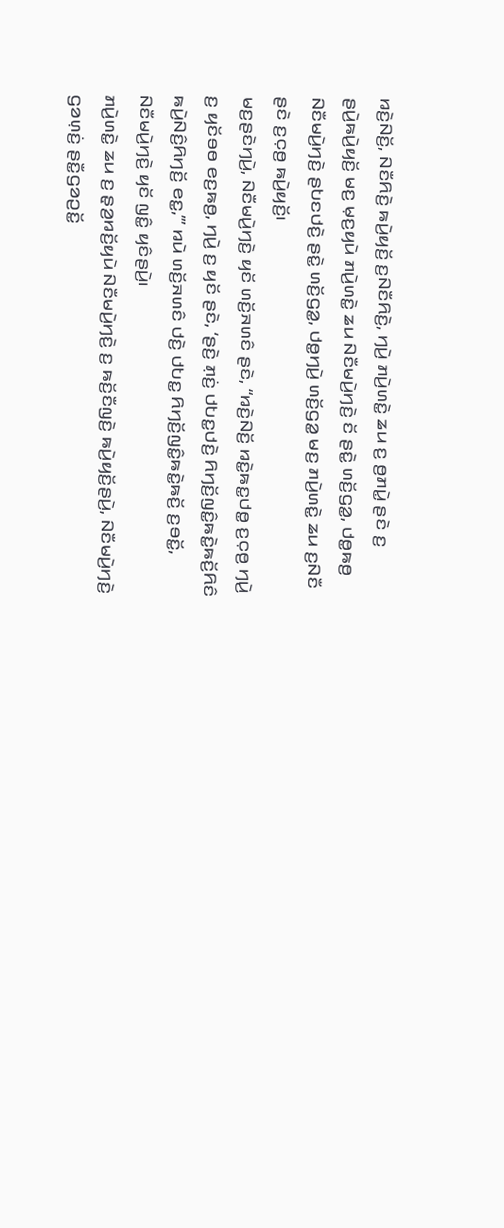ꤙꤢꤧ꤬ꤡꤢꤩ꤬, ꤡꤢꤪꤖꤢꤧ꤬ ꤒꤣꤧ꤬ꤟꤢꤩ꤬ ꤢ꤬ꤡꤢꤪꤖꤢꤧ꤬, ꤚꤣꤧ꤬ ꤊꤣꤧ꤬ꤛꤢꤧ꤭ ꤘꤣ ꤢ꤬ ꤥ꤬ꤊꤣꤧ꤭ ꤔꤢꤧ ꤢ꤬ ꤔꤣꤧ꤬ꤒꤣꤧ꤬ꤟꤢꤩ꤬ ꤗꤢ꤬ ꤗ꤫ꤢ꤬ꤟꤣꤧ ꤊꤣꤧ꤬ꤛꤢꤧ꤭ ꤘꤣ ꤡꤢꤪꤗꤣꤧ꤬ꤚꤢꤧ꤬ ꤢꤩ ꤔꤢꤧ꤭ ꤛꤢꤩ꤬ꤞꤤ꤭, ꤓꤥ꤭ꤒꤥ꤬ ꤡꤢꤪꤗꤣꤧ꤬ꤚꤢꤧ꤬ ꤔꤝꤢꤓꤢꤧ꤬ ꤔꤢꤧ꤭ ꤛꤢꤩ꤬ꤞꤤ꤭, ꤓꤥ꤭ꤚꤣꤧ꤬ ꤛꤢꤩ꤬ꤞꤤ꤭ ꤗꤢ꤬ ꤊꤣꤧ꤬ꤛꤢꤧ꤭ ꤘꤣ ꤢ꤬ꤡꤢꤪ ꤔꤢꤧ ꤢ꤬ꤍ꤫ꤥ꤬ ꤒꤣꤧ꤬ꤟꤢꤩ꤬꤯
ꤗꤢ꤬ꤔꤢꤧꤚꤣꤧ꤬, ꤡꤢꤪꤗꤣꤧ꤬ꤚꤢꤧ꤬ ꤟꤢꤩ ꤛꤢꤩ꤬ꤏꤛꤢꤨ ꤔꤢꤧ, “ꤙꤢꤧ꤬ꤡꤢꤩ꤬ ꤙꤢꤧ꤭ꤒꤢ꤭ꤓꤥ꤭ ꤢ꤬ꤍ꤫ꤥ꤬ ꤚꤣꤧ꤬ ꤢ꤬ ꤟꤢꤩꤋꤥ ꤕꤢ꤬ꤒꤥ꤬, ꤚꤣꤧ꤬ ꤢ꤬ ꤟꤢꤩ ꤔꤢꤧ, ‘ꤔꤢꤧ꤬ ꤊ꤫ꤢꤦ꤬ ꤓꤝꤢ꤭ꤓꤢꤧ꤬ ꤖꤚꤢꤩ꤬ꤜꤢꤨ꤭ꤒꤢꤧ꤭ꤒꤢꤩ꤬ꤖꤢꤨ ꤒꤣꤧ꤬ꤡꤢꤨ꤬ꤖꤚꤢꤩ꤬ ꤕꤢ꤭,’” ꤙꤣꤧ ꤛꤢꤩ꤬ꤏꤛꤢꤨ ꤓꤢꤧ꤬ ꤓꤝꤢ꤭ ꤖꤚꤢꤩ꤬ꤜꤢꤨ꤭ꤒꤢꤧ꤭ꤒꤢꤩ꤬ ꤢ꤬ꤋꤢꤩ꤭, ꤡꤢꤪꤗꤣꤧ꤬ꤚꤢꤧ꤬ ꤟꤢꤩ ꤜꤢꤨ꤭ ꤟꤢꤨꤔꤣꤧ꤬꤯
ꤊꤣꤧ꤬ꤛꤢꤧ꤭ ꤘꤣ ꤢ꤬ ꤔ꤫ꤤ꤬ꤙꤢꤩ꤬ꤟꤣꤧ ꤡꤢꤪꤗꤣꤧ꤬ꤚꤢꤧ꤬ ꤢ꤬ ꤒꤢꤩ꤬ꤢꤪꤜꤢꤧ꤬ ꤒꤣꤧ꤬ꤟꤢꤩ꤬ꤔꤣꤧ꤬, ꤡꤢꤪꤗꤣꤧ꤬ꤚꤢꤧ꤬ ꤞꤤꤛ꤫ꤢꤦ꤬ ꤔꤢꤪ꤭ꤞꤤꤑꤢꤩ꤭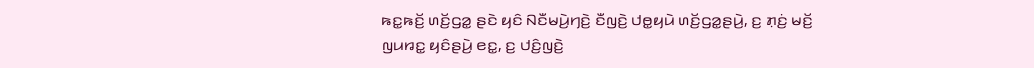ꤒꤢ꤭ꤒꤢꤩ꤬ ꤛꤢꤩ꤬ꤞꤤ꤭ ꤔꤢꤧ ꤟꤢꤨ ꤡꤢꤪꤗꤣꤧ꤬ꤚꤢꤧ꤬ ꤢꤪꤜꤢꤧ꤬ ꤓꤥ꤭ꤟꤣꤧ ꤛꤢꤩ꤬ꤞꤤ꤭ꤔꤣꤧ꤬, ꤢ꤬ ꤊ꤫ꤢꤦ꤬ ꤗꤢꤩ꤬ ꤜꤣꤙꤢ꤭ ꤟꤢꤨꤔꤣꤧ꤬ ꤕꤢ꤭, ꤢ꤬ ꤓꤢꤨ꤬ꤜꤢꤧ꤬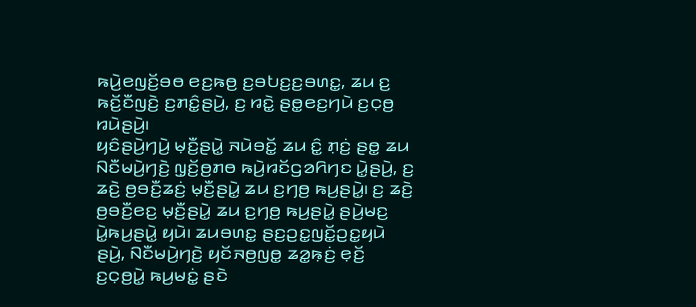ꤒꤣꤧ꤬ꤕꤜꤢꤩ꤬ꤋꤥ ꤕꤢ꤬ꤒꤥ꤬ ꤢ꤬ꤋꤝꤢ꤬ꤢ꤬ꤋꤛꤢ꤭, ꤘꤣ ꤢ꤬ ꤒꤢꤩ꤬ꤢꤪꤜꤢꤧ꤬ ꤢ꤬ꤊꤢꤨ꤭ꤔꤣꤧ꤬, ꤢ꤬ ꤙꤢꤧ꤭ ꤔꤥ꤭ꤕꤢ꤬ꤚꤣꤧ ꤢ꤬ꤍ꤫ꤥ꤬ ꤙꤣꤧꤔꤣꤧ꤬꤯
ꤟꤢꤨꤔꤣꤧ꤬ꤚꤣꤧ꤬ ꤗ꤫ꤢꤪ꤬ꤔꤣꤧ꤭ ꤏꤣꤧꤋꤢꤩ꤭ ꤘꤣ ꤢꤨ꤭ ꤊ꤫ꤢꤦ꤬ ꤔꤥ꤭ ꤘꤣ ꤡꤢꤪꤗꤣꤧ꤬ꤚꤢꤧ꤬ ꤜ꤫ꤢꤩ꤬ꤥ꤬ꤊꤥ ꤒꤣꤧ꤬ꤙꤢꤩꤞꤤꤖꤚꤢ ꤣꤧ꤭ꤔꤣꤧ꤬, ꤢ꤬ ꤘꤢꤧ꤬ ꤥ꤬ꤋꤢꤪ꤬ꤘꤢꤦ꤬ ꤗ꤫ꤢꤪ꤬ꤔꤣꤧ꤭ ꤘꤣ ꤢ꤬ꤚꤥ꤬ ꤒꤣ꤬ꤔꤣꤧ꤭꤯ ꤢ꤬ ꤘꤢꤧ꤬ ꤥ꤬ꤋꤢꤪ꤬ꤕꤢ꤬ ꤗ꤫ꤢꤪ꤬ꤔꤣꤧ꤭ ꤘꤣ ꤢ꤬ꤚꤥ꤬ ꤒꤣ꤬ꤔꤣꤧ꤭ ꤔꤣꤧ꤬ꤗꤢ꤬ ꤣꤧ꤭ꤒꤣ꤬ꤔꤣꤧ꤭ ꤟꤣꤧ꤯ ꤘꤣꤋꤛꤢ꤭ ꤔꤢ꤬ꤑꤢ꤭ꤜꤢꤩ꤭ꤑꤢ꤭ꤟꤣꤧ ꤔꤣꤧ꤬, ꤡꤢꤪꤗꤣꤧ꤬ꤚꤢꤧ꤬ ꤟꤢꤩꤏꤥ꤬ꤜꤥ꤭ ꤘꤤ꤭ꤒ꤫ꤢꤦ꤬ ꤕ꤫ꤢꤩ꤬ ꤢ꤬ꤍ꤫ꤥ꤬ꤣꤧ꤭ ꤒꤣ꤬ꤗꤢꤦ꤭ ꤔꤢꤧ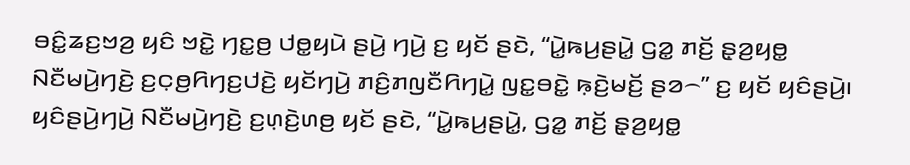ꤋꤢꤨ꤭ꤘꤢ꤬ꤠꤤ꤬ ꤟꤢꤨ ꤠꤢꤧ꤭ ꤚꤢ꤭ꤥ꤬ ꤓꤥ꤭ꤟꤣꤧ ꤔꤣꤧ꤬ ꤚꤣꤧ꤬ ꤢ꤬ ꤟꤢꤩ ꤔꤢꤧ, “ꤣꤧ꤭ꤒꤣ꤬ꤔꤣꤧ꤭ ꤞꤤ꤭ ꤊꤢꤩ꤬ ꤔ꤫ꤤ꤬ꤟꤥ꤭ ꤡꤢꤪꤗꤣꤧ꤬ꤚꤢꤧ꤬ ꤢ꤬ꤍ꤫ꤥ꤬ꤖꤚꤢ꤬ꤓꤢꤧ꤬ ꤟꤢꤩꤚꤣꤧ꤬ ꤊꤢꤨ꤬ꤊꤜꤢꤪꤖꤚꤣꤧ꤭ ꤜꤢ꤭ꤋꤢꤧ꤭ ꤒ꤫ꤢꤧ꤬ꤗꤢꤩ꤬ ꤔꤤ꤮” ꤢ꤬ ꤟꤢꤩ ꤟꤢꤨꤔꤣꤧ꤬꤯
ꤟꤢꤨꤔꤣꤧ꤬ꤚꤣꤧ꤬ ꤡꤢꤪꤗꤣꤧ꤬ꤚꤢꤧ꤬ ꤢ꤬ꤛ꤫ꤢꤧ꤬ꤛꤥ꤬ ꤟꤢꤩ ꤔꤢꤧ, “ꤣꤧ꤭ꤒꤣ꤬ꤔꤣꤧ꤭, ꤞꤤ꤭ ꤊꤢꤩ꤬ ꤔ꤫ꤤ꤬ꤟꤥ꤭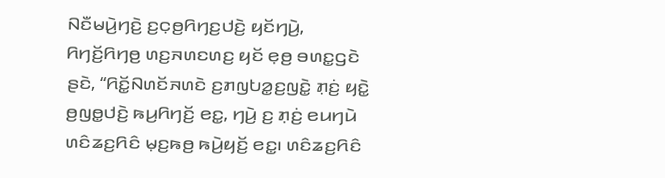ꤡꤢꤪꤗꤣꤧ꤬ꤚꤢꤧ꤬ ꤢ꤬ꤍ꤫ꤥ꤬ꤖꤚꤢ꤬ꤓꤢꤧ꤬ ꤟꤢꤩꤚꤣꤧ꤬,
ꤖꤚꤢꤩ꤬ꤖꤚꤥ꤬ ꤛꤢ꤬ꤏꤛꤢꤛꤢ꤬ ꤟꤢꤩ ꤕ꤫ꤥ꤬ ꤋꤛꤢ꤭ꤞꤢꤧ ꤔꤢꤧ, “ꤖꤢꤩ꤭ꤡꤛꤢꤩꤏꤛꤢꤧ ꤢ꤬ꤊꤜꤝꤤ꤭ꤢ꤬ꤜꤢꤧ꤭ ꤊ꤫ꤢꤦ꤬ ꤟꤢꤧ꤭ ꤥ꤬ꤜꤥ꤭ꤓꤢꤧ꤬ ꤒꤣ꤬ꤖꤚꤢꤩ꤬ ꤕꤢ꤭, ꤚꤣꤧ꤬ ꤢ꤬ ꤊ꤫ꤢꤦ꤬ ꤕꤣꤚꤣꤧ ꤛꤢꤨꤘꤢ꤬ꤖꤢꤨ ꤗ꤫ꤢ꤬ꤒꤥ꤬ ꤒꤣꤧ꤬ꤟꤢꤩ꤬ ꤕꤢ꤭꤯ ꤛꤢꤨꤘꤢ꤬ꤖꤢꤨ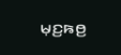ꤗ꤫ꤢ꤬ꤒꤥ꤬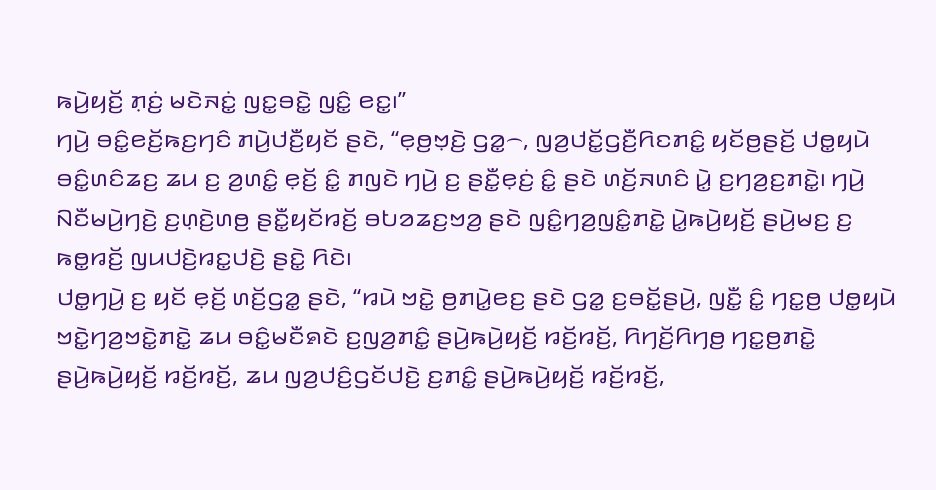ꤒꤣꤧ꤬ꤟꤢꤩ꤬ ꤊ꤫ꤢꤦ꤬ ꤗꤢꤧꤏꤢꤦ꤭ ꤜꤢ꤭ꤋꤢꤧ꤭ ꤜꤢꤨ꤭ ꤕꤢ꤭꤯”
ꤚꤣꤧ꤬ ꤋꤢꤨ꤭ꤕꤢꤩ꤬ꤒꤢ꤬ꤚꤢꤨ ꤊꤣꤧ꤬ꤓꤢꤪ꤬ꤟꤢꤩ ꤔꤢꤧ, “ꤕ꤫ꤥ꤬ꤠ꤫ꤢꤧ꤬ ꤞꤤ꤭꤮, ꤜꤤ꤬ꤓꤢꤩ꤭ꤞꤢꤪ꤬ꤖꤢꤊꤢꤨ꤭ ꤟꤢꤩꤥ꤬ꤔꤢꤩ꤬ ꤓꤥ꤭ꤟꤣꤧ ꤋꤢꤨ꤭ꤛꤢꤨꤘꤢ꤬ ꤘꤣ ꤢ꤬ ꤤ꤬ꤛꤢꤨ꤭ ꤕ꤫ꤢꤩ꤬ ꤢꤨ꤭ ꤊꤜꤢꤧ ꤚꤣꤧ꤬ ꤢ꤬ ꤔꤢꤪ꤭ꤕ꤫ꤢꤦ꤬ ꤢꤨ꤭ ꤔꤢꤧ ꤛꤢꤩ꤬ꤏꤛꤢꤨ ꤣꤧ꤭ ꤢ꤬ꤚꤤ꤬ꤢ꤬ꤊꤢꤧ꤭꤯ ꤚꤣꤧ꤬ ꤡꤢꤪꤗꤣꤧ꤬ꤚꤢꤧ꤬ ꤢ꤬ꤛ꤫ꤢꤧ꤬ꤛꤥ꤬ ꤔꤢꤪ꤭ꤟꤢꤩꤙꤢꤩ꤬ ꤋꤝꤤꤘꤢ꤬ꤠꤤ꤬ ꤔꤢꤧ ꤜꤢꤨ꤭ꤚꤤ꤬ꤜꤢꤨ꤭ꤊꤢꤧ꤭ ꤣꤧ꤭ꤒꤣꤧ꤬ꤟꤢꤩ꤬ ꤔꤣꤧ꤬ꤗꤢ꤬ ꤢ꤬ ꤒꤥ꤭ꤙꤢꤩ꤬ ꤜꤣꤓꤢꤧ꤬ꤙꤢ꤭ꤓꤢꤧ꤬ ꤔꤢꤧ꤭ ꤖꤢꤧ꤯
ꤓꤥ꤭ꤚꤣꤧ꤬ ꤢ꤬ ꤟꤢꤩ ꤕ꤫ꤢꤩ꤬ ꤛꤢꤩ꤬ꤞꤤ꤭ ꤔꤢꤧ, “ꤙꤣꤧ ꤠꤢꤧ꤭ ꤥ꤬ꤊꤣꤧ꤭ꤕꤢ꤬ ꤔꤢꤧ ꤞꤤ꤭ ꤢ꤬ꤋꤢꤩ꤭ꤔꤣꤧ꤬, ꤜꤢꤪ꤭ ꤢꤨ꤭ ꤚꤢ꤭ꤥ꤬ ꤓꤥ꤭ꤟꤣꤧ ꤠꤢꤧ꤭ꤚꤤ꤬ꤠꤢꤧ꤭ꤊꤢꤧ꤭ ꤘꤣ ꤋꤢꤨ꤭ꤗꤢꤪꤎꤢꤧ ꤢ꤬ꤜꤤ꤬ꤊꤢꤨ꤭ ꤔꤣꤧ꤬ꤒꤣꤧ꤬ꤟꤢꤩ꤬ ꤙꤢꤩ꤬ꤙꤢꤩ꤬, ꤖꤚꤢꤩ꤬ꤖꤚꤥ꤬ ꤚꤢ꤭ꤥ꤬ꤊꤢꤧ꤭ ꤔꤣꤧ꤬ꤒꤣꤧ꤬ꤟꤢꤩ꤬ ꤙꤢꤩ꤬ꤙꤢꤩ꤬, ꤘꤣ ꤜꤤ꤬ꤓꤢꤨ꤬ꤞꤢꤩꤓꤢꤧ꤬ ꤢ꤬ꤊꤢꤨ꤭ ꤔꤣꤧ꤬ꤒꤣꤧ꤬ꤟꤢꤩ꤬ ꤙꤢꤩ꤬ꤙꤢꤩ꤬,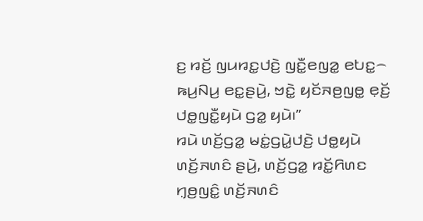ꤢ꤬ ꤙꤢꤩ꤬ ꤜꤣꤙꤢ꤭ꤓꤢꤧ꤬ ꤜꤢꤪ꤭ꤕꤜꤤ꤭ ꤕꤝꤢ꤭꤮ ꤒꤣ꤬ꤡꤣ꤬ ꤕꤢ꤭ꤔꤣꤧ꤬, ꤠꤢꤧ꤭ ꤟꤢꤩꤏꤥ꤬ꤜꤥ꤭ ꤕ꤫ꤢꤩ꤬ ꤓꤥ꤭ꤜꤢꤪ꤭ꤟꤣꤧ ꤞꤤ꤭ ꤟꤣꤧ꤯”
ꤙꤣꤧ ꤛꤢꤩ꤬ꤞꤤ꤭ ꤗꤢꤦ꤭ꤞꤣꤧ꤭ꤓꤢꤧ꤬ ꤓꤥ꤭ꤟꤣꤧ ꤛꤢꤩ꤬ꤏꤛꤢꤨ ꤔꤣꤧ꤬, ꤛꤢꤩ꤬ꤞꤤ꤭ ꤙꤢꤩ꤭ꤖꤛꤢ ꤚ꤫ꤥ꤬ꤜꤢꤨ꤭ ꤛꤢꤩ꤬ꤏꤛꤢꤨ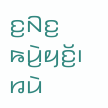ꤢ꤬ꤡꤢ꤬ ꤒꤣꤧ꤬ꤟꤢꤩ꤬꤯ ꤙꤣꤧ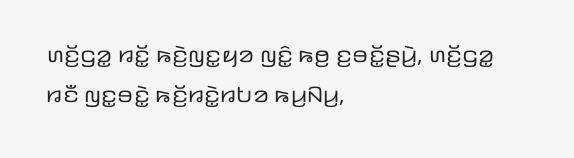ꤛꤢꤩ꤬ꤞꤤ꤭ ꤙꤢꤩ꤭ ꤒꤢꤧ꤬ꤜꤢ꤭ꤟꤤ ꤜꤢꤨ꤭ ꤒꤥ꤬ ꤢ꤬ꤋꤢꤩ꤭ꤔꤣꤧ꤬, ꤛꤢꤩ꤬ꤞꤤ꤭ ꤙꤢꤪ ꤜꤢ꤭ꤋꤢꤧ꤭ ꤒꤢꤩ꤬ꤙꤢꤧ꤭ꤙꤝꤤ ꤒꤣ꤬ꤡꤣ꤬,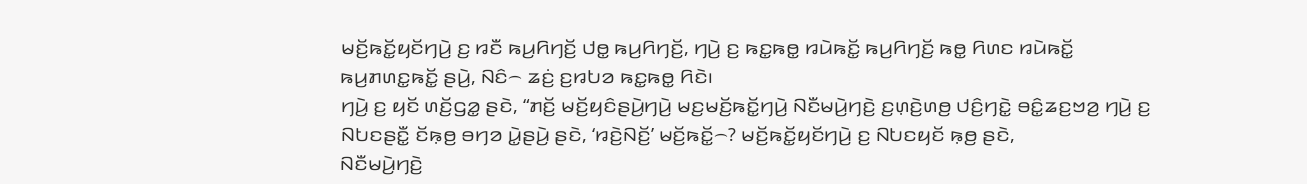ꤗꤢꤩ꤬ꤒꤢꤩ꤭ꤟꤢꤩꤚꤣꤧ꤬ ꤢ꤬ ꤙꤢꤪ ꤒꤣ꤬ꤖꤚꤢꤩ꤬ ꤓꤥ꤭ ꤒꤣ꤬ꤖꤚꤢꤩ꤬, ꤚꤣꤧ꤬ ꤢ꤬ ꤒꤢ꤭ꤒꤥ꤭ ꤙꤣꤧꤒꤢꤩ꤭ ꤒꤣ꤬ꤖꤚꤢꤩ꤬ ꤒꤥ꤭ ꤖꤛꤢ ꤙꤣꤧꤒꤢꤩ꤭ ꤒꤣ꤬ꤊꤛꤢ꤭ꤒꤢꤩ꤭ ꤔꤣꤧ꤬, ꤡꤢꤨ꤮ ꤘꤢꤦ꤬ ꤢ꤬ꤙꤝꤤ ꤒꤢ꤭ꤒꤥ꤭ ꤖꤢꤧ꤯
ꤚꤣꤧ꤬ ꤢ꤬ ꤟꤢꤩ ꤛꤢꤩ꤬ꤞꤤ꤭ ꤔꤢꤧ, “ꤊꤢꤩ꤬ ꤗꤢꤩ꤬ꤟꤢꤨꤔꤣꤧ꤬ꤚꤣꤧ꤬ ꤗꤢ꤬ꤗꤢꤩ꤬ꤒꤢꤩ꤭ꤚꤣꤧ꤬ ꤡꤢꤪꤗꤣꤧ꤬ꤚꤢꤧ꤬ ꤢ꤬ꤛ꤫ꤢꤧ꤬ꤛꤥ꤬ ꤓꤢꤨ꤬ꤚꤢꤧ꤭ ꤋꤢꤨ꤭ꤘꤢ꤬ꤠꤤ꤬ ꤚꤣꤧ꤬ ꤢ꤬ ꤡꤝꤢꤔꤢꤪ꤭ ꤢꤩꤒ꤫ꤥ꤬ ꤋꤚꤤ ꤣꤧ꤭ꤔꤣꤧ꤬ ꤔꤢꤧ, ‘ꤙꤢꤧ꤬ꤡꤢꤩ꤬’ ꤗꤢꤩ꤬ꤒꤢꤩ꤭꤮? ꤗꤢꤩ꤬ꤒꤢꤩ꤭ꤟꤢꤩꤚꤣꤧ꤬ ꤢ꤬ ꤡꤝꤢꤟꤢꤩ ꤒ꤫ꤥ꤬ ꤔꤢꤧ,
ꤡꤢꤪꤗꤣꤧ꤬ꤚꤢꤧ꤬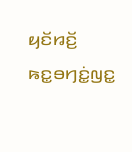ꤟꤢꤩꤙꤢꤩ꤬ ꤒꤢ꤭ꤋꤚꤢꤦ꤭ꤜꤢ꤭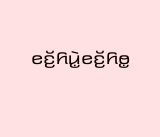ꤕꤢꤩ꤬ꤖꤣꤧ꤭ꤕꤢꤩ꤬ꤖꤥ꤭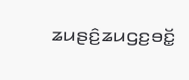ꤘꤣꤔꤢꤨ꤬ꤘꤣꤞꤢ꤬ꤋꤢꤩ꤭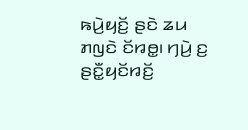ꤒꤣꤧ꤬ꤟꤢꤩ꤬ ꤔꤢꤧ ꤘꤣ ꤊꤜꤢꤧ ꤢꤩꤙꤥ꤭꤯ ꤚꤣꤧ꤬ ꤢ꤬ ꤔꤢꤪ꤭ꤟꤢꤩꤙꤢꤩ꤬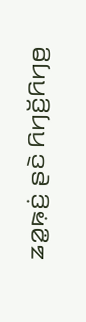ꤘꤤ꤭ꤒ꤫ꤢꤦ꤬ ꤔꤢꤧ ꤖꤚꤢꤩ꤬ꤖꤚꤥ꤬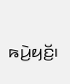ꤒꤣꤧ꤬ꤟꤢꤩ꤬꤯